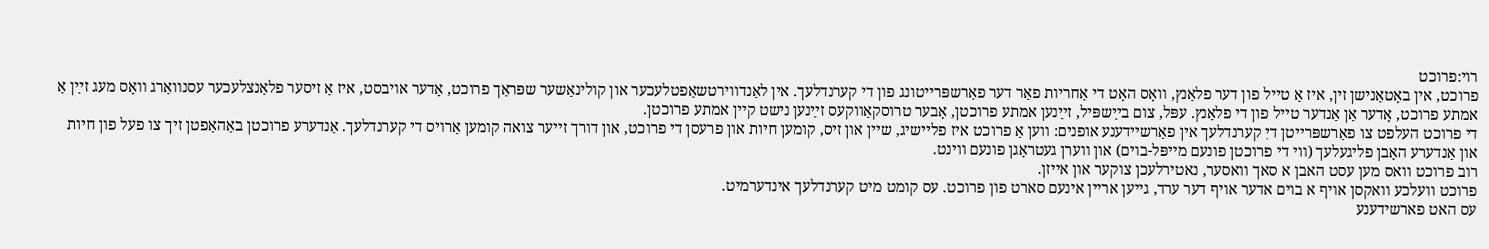רוי:פרוכט
פרוכט, אין באָטאַנישן זין, איז אַ טײל פון דער פלאַנץ, װאָס האָט די אַחריות פאַר דער פאַרשפּרײטונג פון די קערנדלעך. אין לאַנדװירטשאַפטלעכער און קולינאַשער שפּראַך פרוכט, אָדער אױבסט, איז אַ זיסער פלאַנצלעכער עסנװאַרג װאָס מעג זײַן אַ אמתע פרוכט, אָדער אַן אַנדער טײל פון די פלאַנץ. עפּל, צום בײַשפּיל, זײַנען אמתע פרוכטן, אָבער טרוסקאַװקעס זײַנען נישט קײן אמתע פרוכטן.
די פרוכט העלפט צו פאַרשפּרײטן דיִ קערנדלעך אין פאַרשײדענע אופנים: װען אַ פרוכט איז פליישיג, שײן און זיס, קומען חיות און פרעסן די פרוכט, און דורך זײער צואה קומען אַרױס די קערנדלעך. אַנדערע פרוכטן באַהאַפטן זיך צו פעל פון חיות און אַנדערע האָבן פליגעלעך (װי די פרוכטן פונעם מײפּל-בױם) און װערן געטראָגן פונעם װינט.
רוב פרוכט וואס מען עסט האבן א סאך וואסער, נאטירלעכן צוקער און אייזן.
פרוכט וועלכע וואקסן אויף א בוים אדער אויף דער ערד, גייען אריין אינעם סארט פון פרוכט. עס קומט מיט קערנדלעך אינדערמיט.
עס האט פארשידענע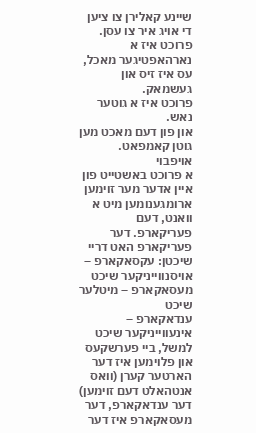שיינע קאלירן צו ציען די אויג איר צו עסן.
פרוכט איז א נארהאפטיגער מאכל, עס איז זיס און געשמאק.
פרוכט איז א גוטער נאש.
און פון דעם מאכט מען גוטן קאמפאט.
אויפבוי
א פרוכט באשטייט פון איין אדער מער זוימען ארומגענומען מיט א וואנט, דעם פעריקארפ. דער פעריקארפ האט דריי שיכטן: עקסאקארפ – אויסנווייניקער שיכט
מעסאקארפ – מיטלער שיכט
ענדאקארפ – אינעווייניקער שיכט
למשל, ביי פערשקעס און פלוימען איז דער הארטער קערן (וואס אנטהאלט דעם זוימען) דער ענדאקארפ, דער מעסאקארפ איז דער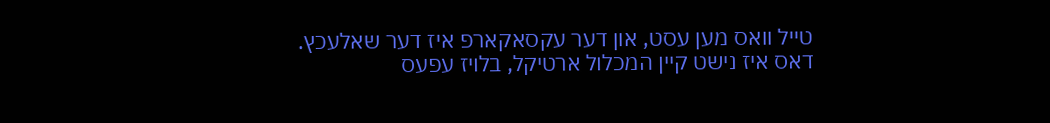טייל וואס מען עסט, און דער עקסאקארפ איז דער שאלעכץ.
דאס איז נישט קיין המכלול ארטיקל, בלויז עפעס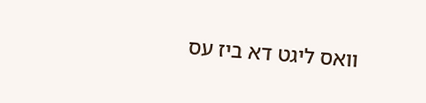וואס ליגט דא ביז עס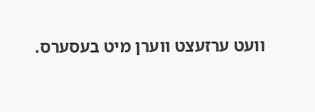וועט ערזעצט ווערן מיט בעסערס.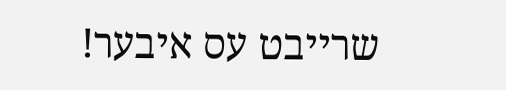שרייבט עס איבער!